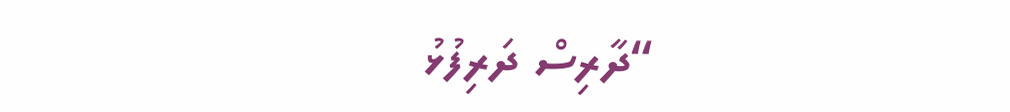“ދާރިސް ދަރިފުޅު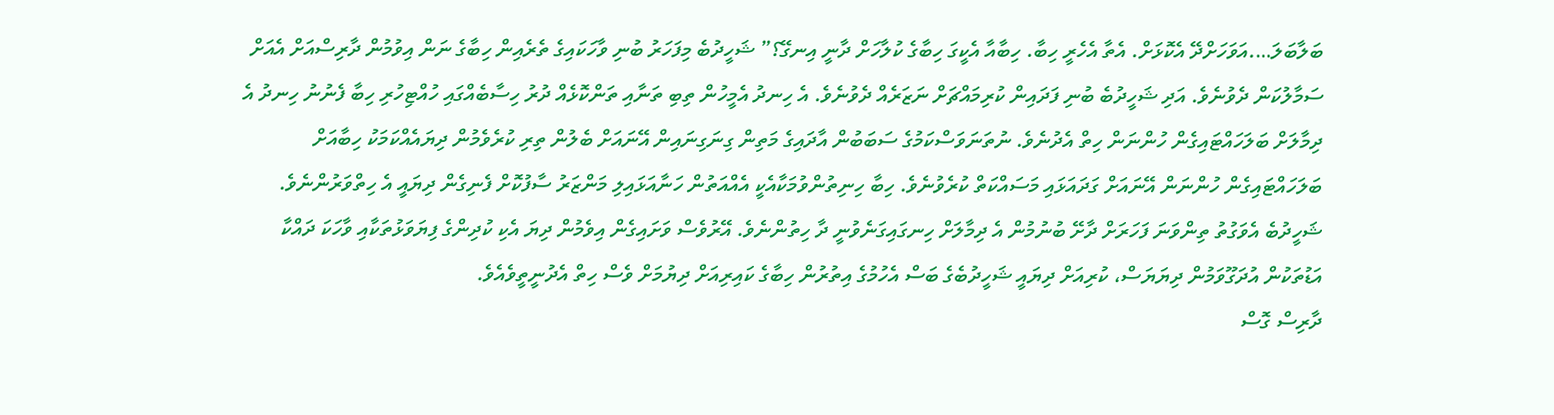ބަލާބަލަ….އަވަހަށްދޭ އެކޮޅަށް. އެތާ އެހެރީ ހިބާ. ހިބާއާ އެކީގަ ހިބާގެ ކުލާހަށް ދާނީ އިނގޭ؟” ޝަހީދުބެ މިފަހަރު ބުނި ވާހަކައިގެ ތެރެއިން ހިބާގެ ނަން އިވުމުން ދާރިސްއަށް އެއަށް ސަމާލުކަން ދެވުނެވެ. އަދި ޝަހީދުބެ ބުނި ފަދައިން ކުރިމައްޗަށް ނަޒަރެއް ދެވުނެވެ. އެ ހިނދު އެމީހުން ތިބި ތަނާއި ތަންކޮޅެއް ދުރު ހިސާބެއްގައި ހުއްޓިހުރި ހިބާ ފެނުނު ހިނދު އެ ދިމާލަށް ބަލަހައްޓައިގެން ހުންނަން ހިތް އެދުނެވެ. ނުތަނަވަސްކަމުގެ ސަބަބުން އާދައިގެ މަތިން ގިނަގިނައިން އޭނައަށް ބެލުން ތިރި ކުރެވެމުން ދިޔައެއްކަމަކު ހިބާއަށް ބަލަހައްޓައިގެން ހުންނަން އޭނައަށް ގަދައަޅައި މަސައްކަތް ކުރެވުނެވެ. ހިބާ ހިނިތުންވުމަކާއެކީ އެއްއަތުން ހަނާއަޅައިލި މަންޒަރު ސާފުކޮށް ފެނިގެން ދިޔައީ އެ ހިތްވަރުންނެވެ.
ޝަހީދުބެ އެވަގުތު ތިންވަނަ ފަހަރަށް ދާށޭ ބުނުމުން އެ ދިމާލަށް ހިނގައިގަނެވުނީ ދާ ހިތުންނެވެ. އޭރުވެސް ވަށައިގެން އިވެމުން ދިޔަ އެކި ކުދިންގެ ފިޔަވަޅުތަކާއި ވާހަކަ ދައްކާ އަޑުތަކުން އުދަގޫވަމުން ދިޔަޔަސް، ކުރިއަށް ދިޔައީ ޝަހީދުބެގެ ބަސް އެހުމުގެ އިތުރުން ހިބާގެ ކައިރިއަށް ދިޔުމަށް ވެސް ހިތް އެދުނީތީވެއެވެ.
ދާރިސް ގޮސް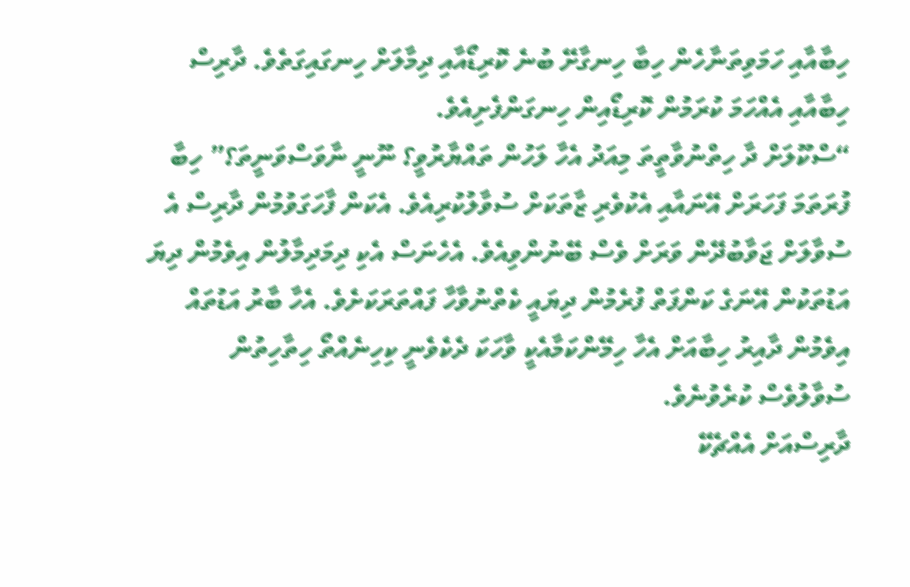ހިބާއާއި ހަމަވިތަނާހެން ހިބާ ހިނގާށޭ ބުނެ ކޮރިޑޯއާއި ދިމާލަށް ހިނގައިގަތެވެ. ދާރިސް ހިބާއާއި އެއްހަމަ ކުރަމުން ކޮރިޑޯއިން ހިނގަންފެށިއެވެ.
“ސްކޫލަށް ދާ ހިތްނުވާތީތަ މިއަދު އެހާ ލަހުން ތައްޔާރުވީ؟ ނޫނީ ނާވަސްވަނީތަ؟” ހިބާ ފުރަތަމަ ފަހަރަށް އޭނައާއި އެކުވެރި ޒާތަކަށް ސުވާލުކުރިއެވެ. އެކަން ފާހަގަވުމުން ދާރިސް އެ ސުވާލަށް ޖަވާބުދޭން ވަރަށް ވެސް ބޭނުންވިއެވެ. އެހެނަސް އެކި ދިމަދިމާލުން އިވެމުން ދިޔަ އަޑުތަކުން އޭނަގެ ކަންފަތް ފުރެމުން ދިޔައީ ކެތްނުވާހާ ފައްތަރަކަށެވެ. އެހާ ބާރު އަޑުތައް އިވެމުން ދާއިރު ހިބާއަށް އެހާ ހިމޭންކަމާއެކީ ވާހަކަ ދެކެވެނީ ކިހިނެއްތޯ ހިތާހިތުން ސުވާލުވެސް ކުރެވުނެވެ.
ދާރިސްއަށް އެއްޗެކޭ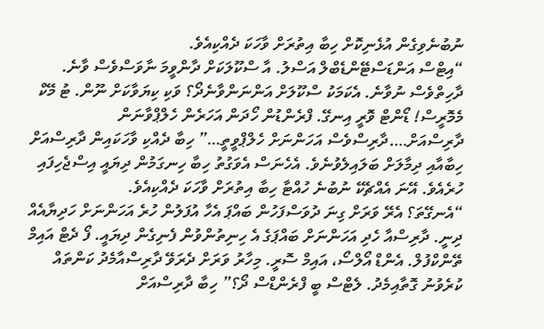ނުބުނެވިގެން އުޅެނިކޮށް ހިބާ އިތުރަށް ވާހަކަ ދެއްކިއެވެ.
“އިޓްސް އަންޑަސްޓޭންޑެބްލް އަސްލު. އާ ސްކޫލަކަށް ދާންވީމަ ނާވަސްވެސް ވާނެ. ދާހިތްވެސް ނުވާނެ. އެކަމަކު ސްކޫލަށް އަންނަންވާނެދޯ؟ ވަކި ކިޔަވާކަށް ނޫން. ޓު މޭކް މެމޮރީސް! ޑޯންޓް ވޮރީ އިނގޭ. ފްރެންޑުން ހޯދަން އަހަރެން ހެލްޕްވާނަން ދާރިސްއަށް….ދާރިސްވެސް އަހަންނަށް ހެލްޕްވީތީ…” ހިބާ ދެއްކި ވާހަކައިން ދާރިސްއަށް ހިބާއާއި ދިމާލަށް ބަލައިލެވުނެވެ. އެހެނަސް އެވަގުތު ހިބާ ހިނގަމުން ދިޔައީ އިސްޖެހިފައި ހުރެއެވެ. އޭނަ އެއްޗެކޭ ނުބުނެ ހުއްޓާ ހިބާ އިތުރަށް ވާހަކަ ދެއްކިއެވެ.
“އެނގޭތަ؟ އެރޭ ވަރަށް ގިނަ ދުވަސްފަހުން ބައްޕަ އެހާ އުފަލުން ހުރެ އަހަންނަށް ހަދިޔާއެއް ދިނީ. ދާރިސްއާ ހެދި އަހަންނަށް ބައްޕަގެ އެ ހިނިތުންވުން ފެނިގެން ދިޔައީ. ފޯ ދެޓް އައިމް ތޭންކްފުލް. އެންޑް އޯލްސޯ، އައިމް ސޮރީ. މިހާރު ވަރަށް ދެރަވޭ ދާރިސްއާމެދު ކަންތައް ކުރެވުނު ގޮތާއިމެދު. ލެޓްސް ބީ ފްރެންޑްސް ދޯ؟” ހިބާ ދާރިސްއަށް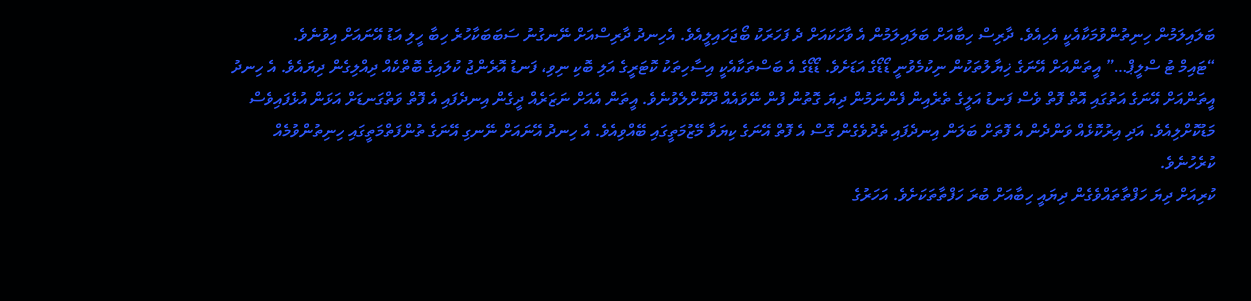ބަލައިލަމުން ހިނިތުންވުމަކާއެކީ އެހިއެވެ. ދާރިސް ހިބާއަށް ބަލައިލަމުން އެ ވާހަކައަށް ދެ ފަހަރަކު ބޯޖަހައިލީއެވެ. އެހިނދު ދާރިސްއަށް ނޭނގުނު ސަބަބަކާހުރެ ހިބާ ހީލި އަޑު އޭނައަށް އިވުނެވެ.
“ޓައިމް ޓު ސްލީޕް…” އީތަންއަށް އޭނަގެ ޚިޔާލުތަކުން ނިކުމެވުނީ ޑޯޑޯގެ އަޑަށެވެ. ޑޯޑޯގެ އެ ބަސްތަކާއެކީ އިސާހިތަކު ކޮޓަރީގެ އަލި ބޮކި ނިވި، ފަނޑު އޮރެންޖު ކުލައިގެ ބޮތްކެއް ދިއްލިގެން ދިޔައެވެ. އެ ހިނދު އީތަންއަށް އޭނަގެ އަތުގައި އޮތް ފޮތް ވެސް ފަނޑު އަލީގެ ތެރެއިން ފެންނަމުން ދިޔަ ގޮތުން ފުން ނޭވައެއް ދޫކޮށްލެވުނެވެ. އީތަން އެއަށް ނަޒަރެއް ދީގެން އިނދެފައި އެ ފޮތް ވަތްގަނޑަށް އަޅަން އުޅެފައިވެސް މަޑުކޮށްލިއެވެ. އަދި އިރުކޮޅެއް ވަންދެން އެ ފޮތަށް ބަލަން އިނދެފައި ތެދުވެގެން ގޮސް އެ ފޮތް އޭނަގެ ކިޔަވާ މޭޒުމަތީގައި ބޭއްވިއެވެ. އެ ހިނދު އޭނައަށް ނޭނގި އޭނަގެ ތުންފަތްމަތީގައި ހިނިތުންވުމެއް ކުރެހުނެވެ.
ކުރިއަށް ދިޔަ ހަފްތާތައްވެގެން ދިޔައީ ހިބާއަށް ބުރަ ހަފްތާތަކަށެވެ. އަހަރުގެ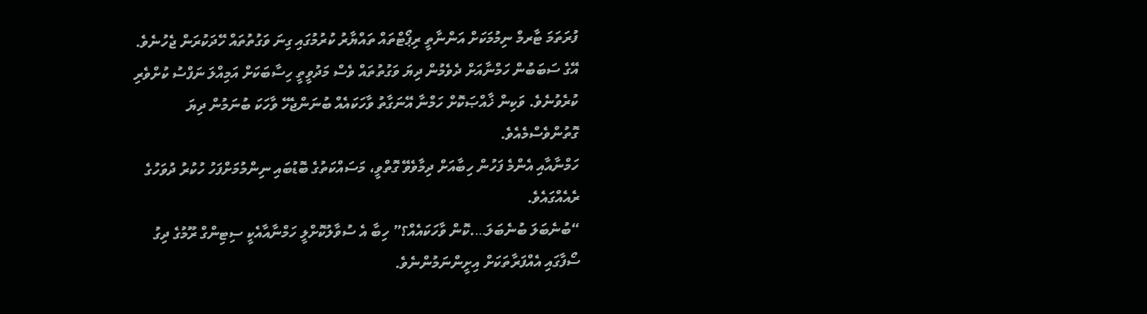ފުރަތަމަ ޓާރމް ނިމުމަކަށް އަންނާތީ ރިޕޯޓްތައް ތައްޔާރު ކުރުމުގައި ގިނަ ވަގުތުތައް ހޭދަކުރަން ޖެހުނެވެ. އޭގެ ސަބަބުން ހަމްނާއަށް ދެވެމުން ދިޔަ ވަގުތުތައް ވެސް މަދުވީތީ ހިސާބަކަށް އަމިއްލަ ނަފްސު ކުށްވެރި ކުރެވުނެވެ. ވަކިން ޚާއްޞަކޮށް ހަމްނާ އޭނަގާތު ވާހަކައެއް ބުނަންޖެހޭ ވާހަކަ ބުނަމުން ދިޔަ ގޮތުންވެސްމެއެވެ.
ހަމްނާއާއި އެންމެ ފަހުން ހިބާއަށް ދިމާވެވޭ ގޮތްވީ، މަސައްކަތުގެ ބޮޑުބައި ނިންމުމަށްފަހު ހުކުރު ދުވަހުގެ ރެއެއްގައެވެ.
“ބުނެބަލަ ބުނެބަލަ….ކޮން ވާހަކައެއް؟” ހިބާ އެ ސުވާލުކޮށްލީ ހަމްނާއާއެކީ ސިޓިންގް ރޫމުގެ ދިގު ސޯފާގައި އެއްފަރާތަކަށް އިށީންނަމުންނެވެ.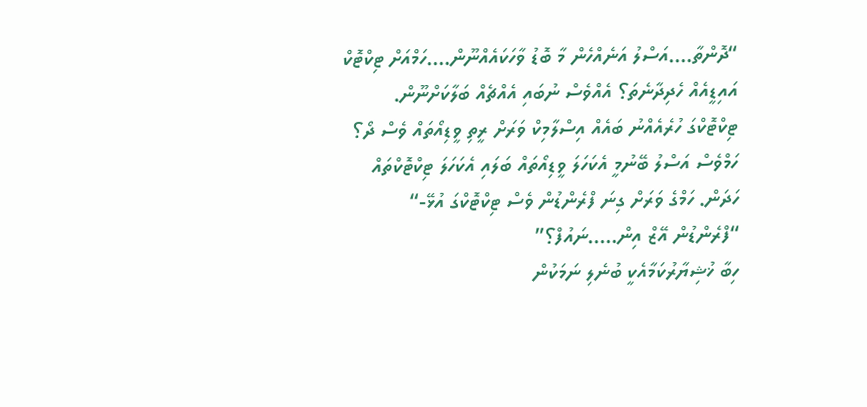“ދޮންތާ….އަސްލު އަނެއްހެން މާ ބޮޑު ވާހަކައެއްނޫން….ހަމްއަށް ޓިކްޓޮކް އައިޑީއެއް ހެދިދާނެތަ؟ އެއްވެސް ނުބައި އެއްޗެއް ބަލާކަށްނޫން. ޓިކްޓޮކްގަ ހުރެއެއްނު ބައެއް އިސްލާމިކް ވަރަށް ރީތި ވީޑިއޯތައް ވެސް ދޯ؟ ހަމްވެސް އަސްލު ބޭނުމީ އެކަހަލަ ވީޑިއޯތައް ބަލައި އެކަހަލަ ޓިކްޓޮކްތައް ހަދަން. ހަމްގެ ވަރަށް ގިނަ ފްރެންޑުން ވެސް ޓިކްޓޮކްގަ އުޅޭ-“
“ފްރެންޑުން އޭޒް އިން…..ނައުފް؟”
ހިބާ ޚުޝިޔާރުކަމާއެކީ ބުނެލި ނަމަކުން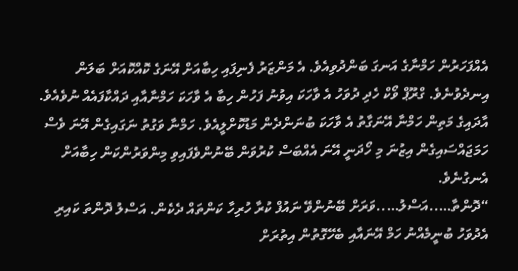އެއްފަހަރުން ހަމްނާގެ އަނގަ ބަންދުވިއެވެ. އެ މަންޒަރު ފެނިފައި ހިބާއަށް އޭނަގެ ކޮއްކޮއަށް ބަލަން އިނދެވުނެވެ. ގްރޫޕް ވޯކް ހެދި ދުވަހު އެ ވާހަކަ އިވުނު ފަހުން ހިބާ އެ ވާހަކަ ހަމްނާއާއި ދައްކާފައެއް ނުވެއެވެ. އާދައިގެ މަތިން ހަމްނާ އޭނަގާތު އެ ވާހަކަ ބުނަންދެން މަޑުކޮށްލީއެވެ. ހަމްނާ ވަގުތު ނަގައިގެން އޭނަ ވެސް ހަމަޖައްސައިގެން އިޒުނަ މި ހޯދަނީ އޭނަ އެއްބަސް ކުރުވަން ބޭނުންވެފައިވި މިންވަރުންކަން ހިބާއަށް އެނގުނެވެ.
“ދޮންތާ…..އަސްލު…..ވަރަށް ބޭނުންވޭ ނައުފް ކުރާ ހުރިހާ ކަންތައް ދެކެން. އަސްލު ދޮންތަ ކައިރި އެދުވަހު ބުނީމެއްނު ހަމް އޭނައާއި ބެހޭގޮތުން އިތުރަށް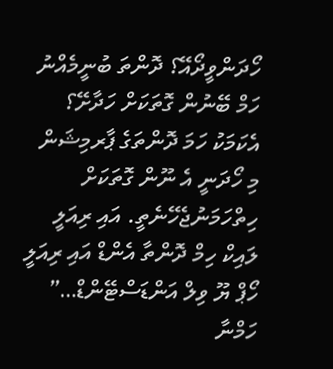ހޯދަންވީދޯއޭ؟ ދޮންތަ ބުނީމެއްނު ހަމް ބޭނުން ގޮތަކަށް ހަދާށޭ؟ އެކަމަކު ހަމަ ދޮންތަގެ ޕާރމިޝަން މި ހޯދަނީ އެ ނޫން ގޮތަކަށް ހިތްހަމަނުޖެހޭނެތީ. އައި ރިއަލީ ލައިކް ހިމް ދޮންތާ އެންޑް އައި ރިއަލީ ހޯޕް ޔޫ ވިލް އަންޑަސްޓޭންޑް…” ހަމްނާ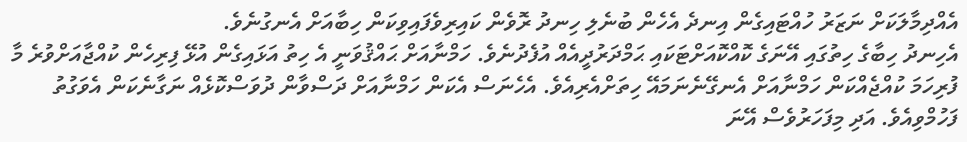އެއްދިމާލަކަށް ނަޒަރު ހުއްޓައިގެން އިނދެ އެހެން ބުނެލި ހިނދު ރޮވެން ކައިރިވެފައިވިކަން ހިބާއަށް އެނގުނެވެ.
އެހިނދު ހިބާގެ ހިތުގައި އޭނަގެ ކޮއްކޮއަށްޓަކައި ޙަމްދަރުދީއެއް އުފެދުނެވެ. ހަމްނާއަށް ޙައްޤުވަނީ އެ ހިތު އަޅައިގެން އުޅޭ ފިރިހެން ކުއްޖާއަށްވުރެ މާ ފުރިހަމަ ކުއްޖެއްކަން ހަމްނާއަށް އެނގޭނެނަމައޭ ހިތަށްއެރިއެވެ. އެހެނަސް އެކަން ހަމްނާއަށް ދަސްވާން ދުވަސްކޮޅެއް ނަގާނެކަން އެވަގުތު ފަހުމްވިއެވެ. އަދި މިފަހަރުވެސް އޭނަ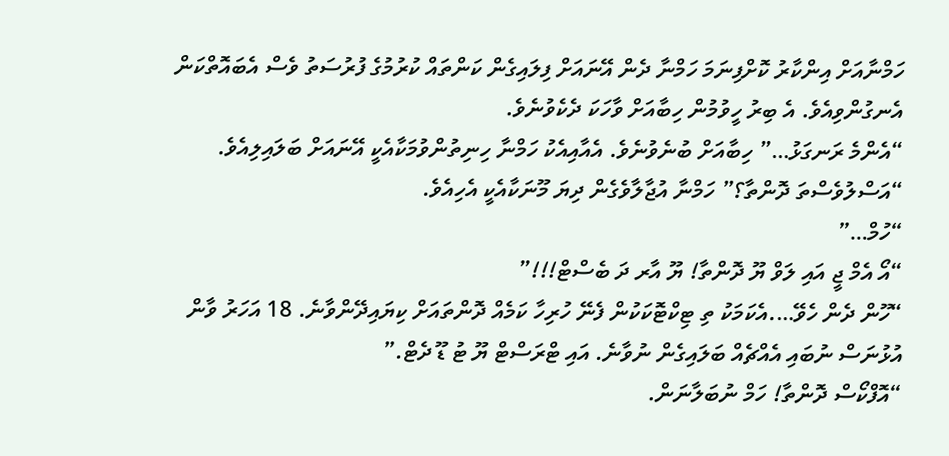ހަމްނާއަށް އިންކާރު ކޮށްފިނަމަ ހަމްނާ ދެން އޭނައަށް ފިލައިގެން ކަންތައް ކުރުމުގެ ފުރުސަތު ވެސް އެބައޮތްކަން އެނގުންވިއެވެ. އެ ބިރު ހީވުމުން ހިބާއަށް ވާހަކަ ދެކެވުނެވެ.
“އެންމެ ރަނގަޅު…” ހިބާއަށް ބުނެވުނެވެ. އެއާއިއެކު ހަމްނާ ހިނިތުންވުމަކާއެކީ އޭނައަށް ބަލައިލިއެވެ.
“އަސްލުވެސްތަ ދޮންތާ؟” ހަމްނާ އުޖާލާވެގެން ދިޔަ މޫނަކާއެކީ އެހިއެވެ.
“ހުމް…”
“އޯ އެމް ޖީ އައި ލަވް ޔޫ ދޮންތާ! ޔޫ އާރ ދަ ބެސްޓް!!!”
“ހޫން ދެން ހެވޭ….އެކަމަކު ތި ޓިކްޓޮކަކުން ފެނޭ ހުރިހާ ކަމެއް ދޮންތައަށް ކިޔައިދޭންވާނެ. 18 އަހަރު ވާން އުޅުނަސް ނުބައި އެއްޗެއް ބަލައިގެން ނުވާނެ. އައި ޓްރަސްޓް ޔޫ ޓު ޑޫ ދެޓް.”
“އޮފްކޯސް ދޮންތާ! ހަމް ނުބަލާނަން.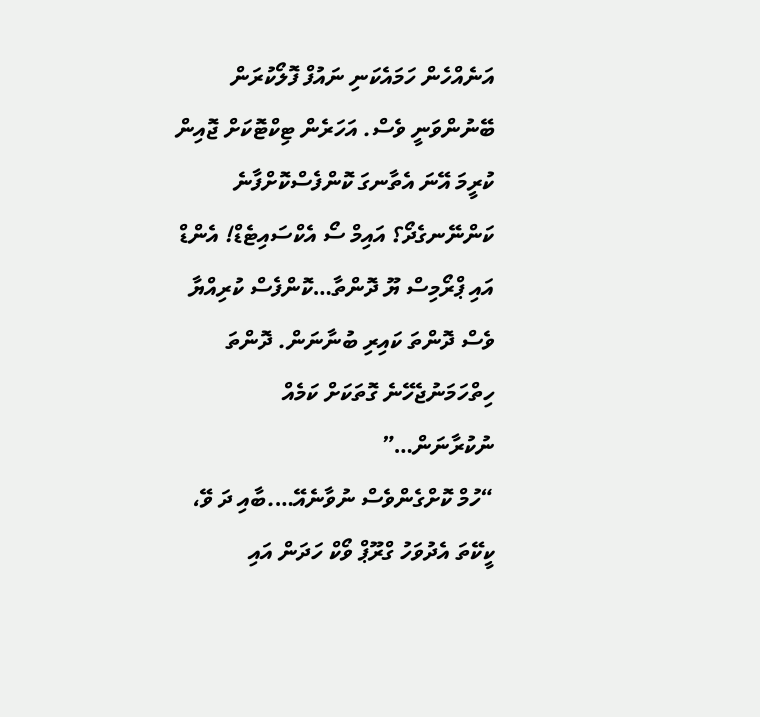އަނެއްހެން ހަމައެކަނި ނައުފް ފޮލޯކުރަން ބޭނުންވަނީ ވެސް. އަހަރެން ޓިކްޓޮކަށް ޖޮއިން ކުރީމަ އޭނަ އެތާނގަ ކޮންފެސްކޮށްފާނެ ކަންނޭނގެދޯ؟ އައިމް ސޯ އެކްސައިޓެޑް! އެންޑް އައި ޕްރޯމިސް ޔޫ ދޮންތާ…ކޮންފެސް ކުރިއްޔާ ވެސް ދޮންތަ ކައިރި ބުނާނަން. ދޮންތަ ހިތްހަމަނުޖެހޭނެ ގޮތަކަށް ކަމެއް ނުކުރާނަން…”
“ހުމް ކޮށްގެންވެސް ނުވާނެއޭ….ބާއި ދަ ވޭ، ކީކޭތަ އެދުވަހު ގްރޫޕް ވޯކް ހަދަން އައި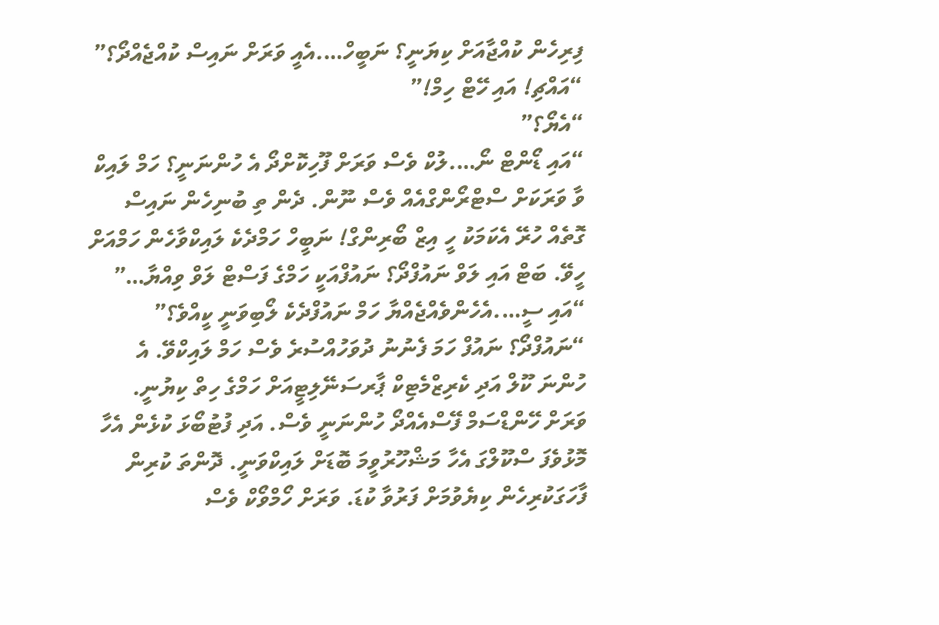ފިރިހެން ކުއްޖާއަށް ކިޔަނީ؟ ނަބީހް….އެއީ ވަރަށް ނައިސް ކުއްޖެއްދޯ؟”
“އައްޗި! އައި ހޭޓް ހިމް!”
“އެޔޯ؟”
“އައި ޑޯންޓް ނޯ….ލުކް ވެސް ވަރަށް ފޫހިކޮށްދޯ އެ ހުންނަނީ؟ ހަމް ލައިކް ވާ ވަރަކަށް ސްޓްރޯންގްއެއް ވެސް ނޫން. ދެން ތި ބުނިހެން ނައިސް ގޮތެއް ހުރޭ އެކަމަކު ހީ އިޒް ބޯރިންގް! ނަބީހް ހަމްދެކެ ލައިކްވާހެން ހަމްއަށް ހީވޭ. ބަޓް އައި ލަވް ނައުފްދޯ؟ ނައުފްއަކީ ހަމްގެ ފަސްޓް ލަވް ވިއްޔާ…”
“އައި ސީ….އެހެންވެއްޖެއްޔާ ހަމް ނައުފްދެކެ ލޯބިވަނީ ކީއްވެ؟”
“ނައުފްދޯ؟ ނައުފް ހަމަ ފެނުނު ދުވަހުއްސުރެ ވެސް ހަމް ލައިކްވޭ. އެ ހުންނަ ކޫލް އަދި ކެރިޒްމެޓިކް ޕާރސަނޭލިޓީއަށް ހަމްގެ ހިތް ކިޔުނީ. ވަރަށް ހޭންޑްސަމް ފޭސްއެއްދޯ ހުންނަނީ ވެސް. އަދި ފުޓުބޯޅަ ކުޅެން އެހާ މޮޅުވެފަ ސްކޫލްގަ އެހާ މަޝްހޫރުވީމަ ބޮޑަށް ލައިކްވަނީ. ދޮންތަ ކުރިން ފާހަގަކުރިހެން ކިޔެވުމަށް ފަރުވާ ކުޑަ. ވަރަށް ހޯމްވޯކް ވެސް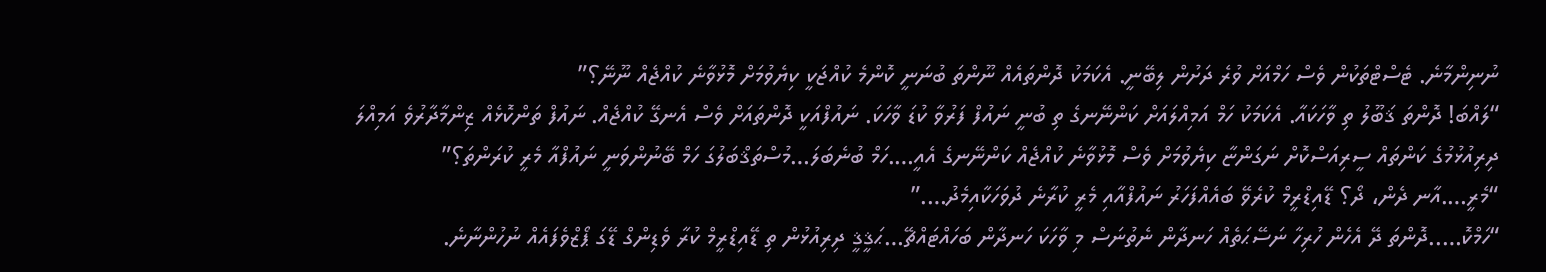ނުނިންމާނެ. ޓެސްޓްތަކުން ވެސް ހަމްއަށް ވުރެ ދަށުން ލިބޭނީ. އެކަމަކު ދޮންތައެއް ނޫންތަ ބުނަނީ ކޮންމެ ކުއްޖަކީ ކިޔެވުމަށް މޮޅުވާނެ ކުއްޖެއް ނޫނޭ؟”
“ލައްބަ! ދޮންތަ ޤަބޫލު ތި ވާހަކައާ. އެކަމަކު ހަމް އަމިއްލައަށް ކަންނޭނގެ ތި ބުނީ ނައުފް ފަރުވާ ކުޑަ ވާހަކަ. ނައުފްއަކީ ދޮންތައަށް ވެސް އެނގޭ ކުއްޖެއް. ނައުފް ތަންކޮޅެއް ޒިންމާދާރުވެ އަމިއްލަ ދިރިއުޅުމުގެ ކަންތައް ސީރިއަސްކޮށް ނަގަންޏާ ކިޔެވުމަށް ވެސް މޮޅުވާނެ ކުއްޖެއް ކަންނޭނގެ އެއީ….ހަމް ބުނެބަލަ…މުސްތަޤްބަލުގަ ހަމް ބޭނުންވަނީ ނައުފްއާ މެރީ ކުރަންތަ؟”
“މެރީ….އާނ ދެން، ދޯ؟ ޑޭއިޑްރީމް ކުރެވޭ ބައެއްފަހަރު ނައުފްއާއި މެރީ ކުރާނެ ދުވަހަކާއިމެދު….”
“ހަމްކޮ…..ދޮންތަ ދޭ އެހެން ހުރިހާ ނަސޭޙަތެއް ހަނދާން ނެތުނަސް މި ވާހަކަ ހަނދާން ބަހައްޓައްޗޭ…ޙަޤީޤީ ދިރިއުޅުން ތި ޑޭއިޑްރީމް ކުރާ ވެޑިންގް ޑޭގަ ޕޯޒްވެފައެއް ނުހުންނާނެ.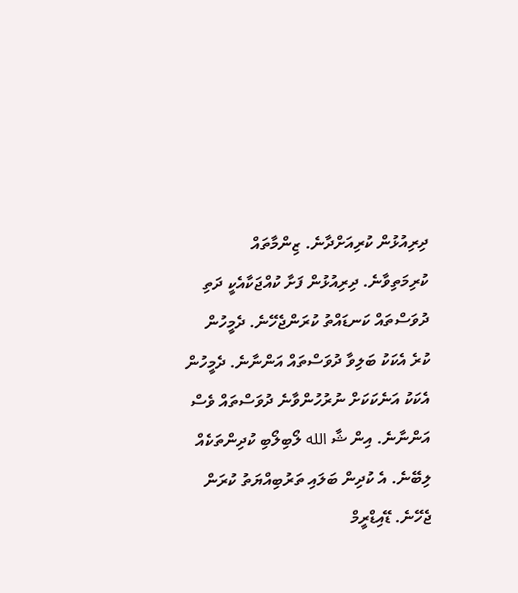ދިރިއުޅުން ކުރިއަށްދާނެ. ޒިންމާތައް ކުރިމަތިވާނެ. ދިރިއުޅުން ފަށާ ކުއްޖަކާއެކީ ދަތި ދުވަސްތައް ކަނޑައްތު ކުރަންޖެހޭނެ. ދެމީހުން ކުރެ އެކަކު ބަލިވާ ދުވަސްތައް އަންނާނެ. ދެމީހުން އެކަކު އަނެކަކަށް ނުރުހުންވާނެ ދުވަސްތައް ވެސް އަންނާނެ. އިން ޝާ الله ލޯބިލޯބި ކުދިންތަކެއް ލިބޭނެ. އެ ކުދިން ބަލައި ތަރުބިއްޔަތު ކުރަން ޖެހޭނެ. ޑޭއިޑްރީމް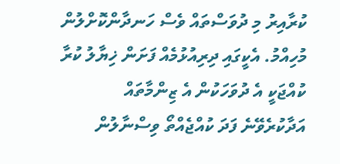ކުރާއިރު މި ދުވަސްތައް ވެސް ހަނދާންކޮށްލުން މުހިއްމު. އެކީގައި ދިރިއުޅުމެއް ފަށަން ޚިޔާލު ކުރާ ކުއްޖަކީ އެ ދުވަހަކުން އެ ޒިންމާތައް އަދާކުރެވޭނެ ފަދަ ކުއްޖެއްތޯ ވިސްނާލުން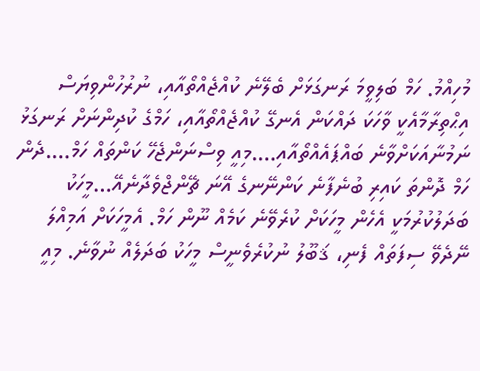މުހިއްމު. ހަމް ބަލިވީމަ ރަނގަޅަށް ބެލޭނެ ކުއްޖެއްތޯއާއި، ނުރުހުންވިޔަސް އިޙްތިރާމާއެކީ ވާހަކަ ދައްކަން އެނގޭ ކުއްޖެއްތޯއާއި، ހަމްގެ ކުދިންނަށް ރަނގަޅު ނަމުނާއަކަށްވާނެ ބައްޕައެއްތޯއާއި….މިއީ ވިސްނަންޖެހޭ ކަންތައް ހަމް….ދެން ހަމް ދޮންތަ ކައިރި ބުނެފާނެ ކަންނޭނގެ އޭނަ ޗޭންޖްވެދާނެއޭ…މީހަކު ބަދަލުކުރުމަކީ އެހެން މީހަކަށް ކުރެވޭނެ ކަމެއް ނޫން ހަމް. އެމީހަކަށް އަމިއްލަ ނޭދެވޭ ސިފަތައް ފެނި، ޤަބޫލު ނުކުރެވެނީސް މީހަކު ބަދަލެއް ނުވާނެ. މިއީ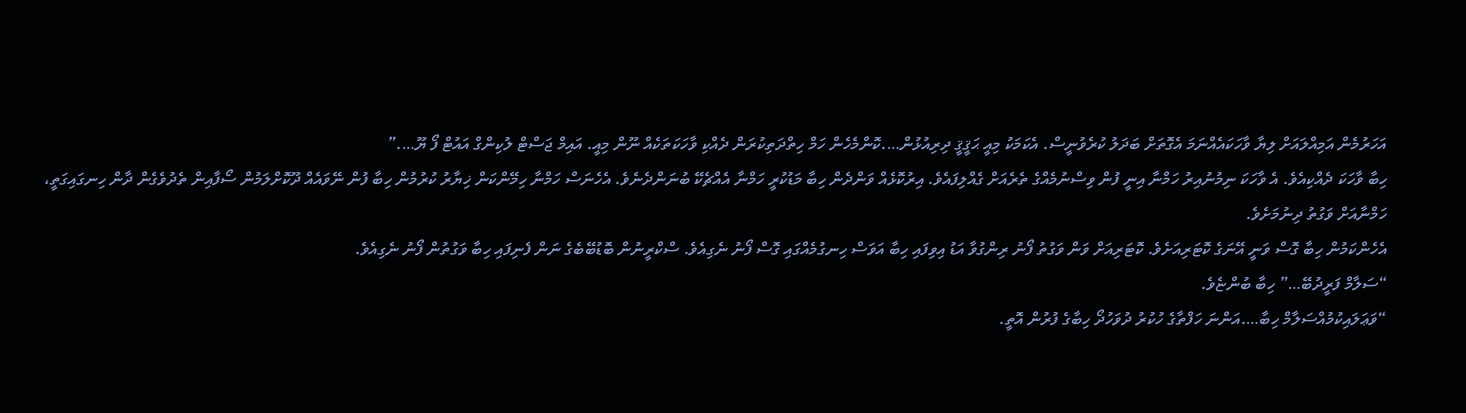އަހަރުމެން އަމިއްލައަށް ލިޔާ ވާހަކައެއްނަމަ އެގޮތަށް ބަދަލު ކުރެވުނީސް. އެކަމަކު މިއީ ޙަޤީޤީ ދިރިއުޅުން….ކޮންމެހެން ހަމް ހިތްދަތިކުރަން ދެއްކި ވާހަކަތަކެއް ނޫން މިއީ. އައިމް ޖަސްޓް ލުކިންގް އައުޓް ފޯ ޔޫ….”
ހިބާ ވާހަކަ ދެއްކިއެވެ. އެ ވާހަކަ ނިމުނުއިރު ހަމްނާ އިނީ ފުން ވިސްނުމެއްގެ ތެރެއަށް ގެއްލިފައެވެ. އިރުކޮޅެއް ވަންދެން ހިބާ މަޑުކުރީ ހަމްނާ އެއްޗެކޭ ބުނަންދެނެވެ. އެހެނަސް ހަމްނާ ހިމޭންކަން ޚިޔާރު ކުރުމުން ހިބާ ފުން ނޭވައެއް ދޫކޮށްލަމުން ސޯފާއިން ތެދުވެގެން ދާން ހިނގައިގަތީ، ހަމްނާއަށް ވަގުތު ދިނުމަށެވެ.
އެހެންކަމުން ހިބާ ގޮސް ވަނީ އޭނަގެ ކޮޓަރިއަށެވެ. ކޮޓަރިއަށް ވަން ވަގުތު ފޯނު ރިންގުވާ އަޑު އިވިފައި ހިބާ އަވަސް ހިނގުމެއްގައި ގޮސް ފޯނު ނެގިއެވެ. ސްކްރީނުން ބޮޑުބޭބެގެ ނަން ފެނިފައި ހިބާ ވަގުތުން ފޯނު ނެގިއެވެ.
“ސަލާމް ފަރީދުބޭ…” ހިބާ ބުންޏެވެ.
“ވަޢަލައިކުމުއްސަލާމް ހިބާ….އަންނަ ހަފްތާގެ ހުކުރު ދުވަހުދޯ ހިބާގެ ފުރުން އޮތީ.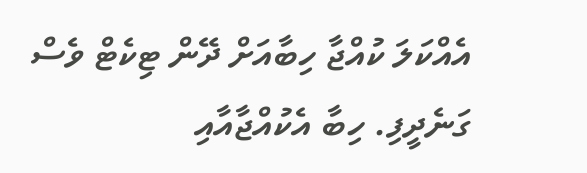އެއްކަލަ ކުއްޖާ ހިބާއަށް ދޭން ޓިކެޓް ވެސް ގަނެދީފި. ހިބާ އެކުއްޖާއާއި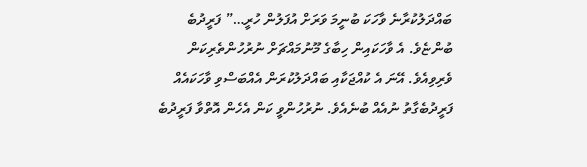ބައްދަލުކުރާނެ ވާހަކަ ބުނީމަ ވަރަށް އުފަލުން ހުރީ…” ފަރީދުބެ ބުންޏެވެ. އެ ވާހަކައިން ހިބާގެ މޫނުމައްޗަށް ނުރުހުންތެރިކަން ވެރިވިއެވެ. އޭނަ އެ ކުއްޖަކާއި ބައްދަލުކުރަން އެއްބަސްވި ވާހަކައެއް ފަރީދުބެގާތު ނުއެއް ބުނެއެވެ. ނުރުހުންވީ ކަން އެހެން އޮތްވާ ފަރީދުބެ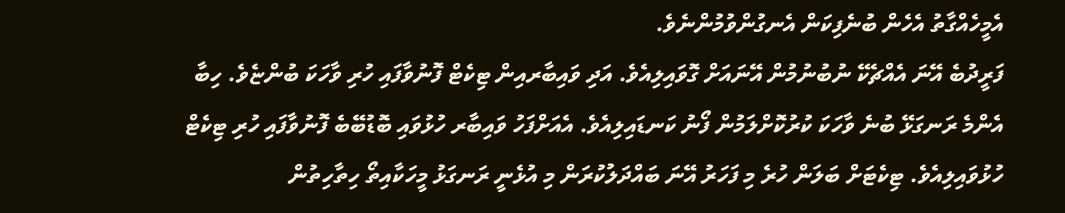އެމީހެއްގާތު އެހެން ބުނެފިކަން އެނގުންވުމުންނެވެ.
ފަރީދުބެ އޭނަ އެއްޗެކޭ ނުބުނުމުން އޭނައަށް ގޮވައިލިއެވެ. އަދި ވައިބާރއިން ޓިކެޓް ފޮނުވާފައި ހުރި ވާހަކަ ބުންޏެވެ. ހިބާ އެންމެ ރަނގަޅޭ ބުނެ ވާހަކަ ކުރުކޮށްލަމުން ފޯނު ކަނޑައިލިއެވެ. އެއަށްފަހު ވައިބާރ ހުޅުވައި ބޮޑުބޭބެ ފޮނުވާފައި ހުރި ޓިކެޓް ހުޅުވައިލިއެވެ. ޓިކެޓަށް ބަލަން ހުރެ މި ފަހަރު އޭނަ ބައްދަލުކުރަން މި އުޅެނީ ރަނގަޅު މީހަކާއިތޯ ހިތާހިތުން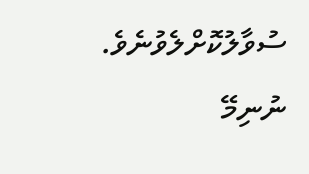ސުވާލުކޮށްލެވުނެވެ.
ނުނިމޭ